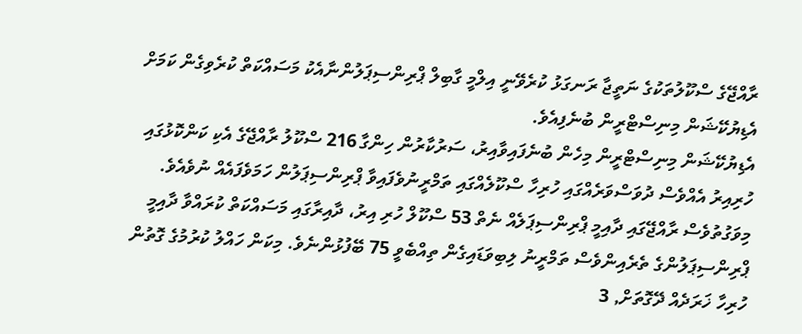ރާއްޖޭގެ ސްކޫލުތަކުގެ ނަތީޖާ ރަނގަޅު ކުރެވޭނީ އިލްމީ ގާބިލް ޕްރިންސިޕަލުންނާއެކު މަސައްކަތް ކުރެވިގެން ކަމަށް އެޑިޔުކޭޝަން މިނިސްޓްރީން ބުނެފިއެވެ.
އެޑިޔުކޭޝަން މިނިސްޓްރީން މިހެން ބުނެފައިވާއިރު، ސަރުކާރުން ހިންގާ 216 ސްކޫލު ރާއްޖޭގެ އެކި ކަންކޮޅުގައި ހުރިއިރު އެއްވެސް ދުވަސްވަރެއްގައި ހުރިހާ ސްކޫލެއްގައި ތަމްރީނުވެފައިވާ ޕްރިންސިޕަލުން ހަމަވެފައެއް ނުވެއެވެ. މިވަގުތުވެސް ރާއްޖޭގައި ދާއިމީ ޕްރިންސިޕަލެއް ނެތް 53 ސްކޫލް ހުރި އިރު، ދާއިރާގައި މަސައްކަތް ކުރައްވާ ދާއިމީ ޕްރިންސިޕަލުންގެ ތެރެއިންވެސް ތަމްރީނު ލިބިވަޑައިގެން ތިއްބެވީ 75 ބޭފުޅުންނެވެ. މިކަން ހައްލު ކުރުމުގެ ގޮތުން ހުރިހާ ޚަރަދެއް ދޭގޮތަށް, 3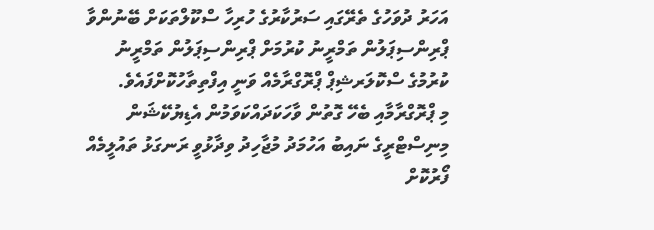އަހަރު ދުވަހުގެ ތެރޭގައި ސަރުކާރުގެ ހުރިހާ ސްކޫލްތަކަށް ބޭނުންވާ ޕްރިންސިޕަލުން ތަމްރީނު ކުރުމަށް ޕްރިންސިޕަލުން ތަމްރީނު ކުރުމުގެ ސްކޮލަރޝިޕް ޕްރޮގްރާމެއް ވަނީ އިފްތިތާހުކޮށްފައެވެ.
މި ޕްރޮގްރާމާއި ބެހޭ ގޮތުން ވާހަކަދައްކަވަމުން އެޑިޔުކޭޝަން މިނިސްޓްރީގެ ނައިބު އަހުމަދު މުޖާހިދު ވިދާޅުވީ ރަނގަޅު ތައުލީމެއް ފޯރުކޮށް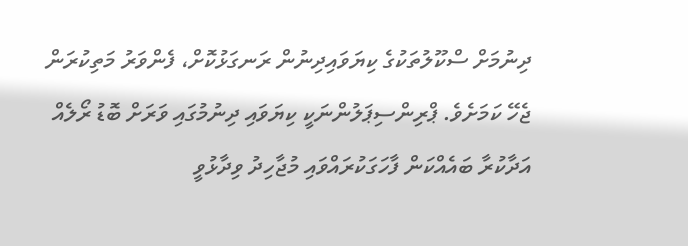ދިނުމަށް ސްކޫލުތަކުގެ ކިޔަވައިދިނުން ރަނގަޅުކޮށް، ފެންވަރު މަތިކުރަން ޖެހޭ ކަމަށެވެ. ޕްރިންސިޕަލުންނަކީ ކިޔަވައި ދިނުމުގައި ވަރަށް ބޮޑު ރޯލެއް އަދާކުރާ ބައެއްކަން ފާހަގަކުރައްވައި މުޖާހިދު ވިދާޅުވީ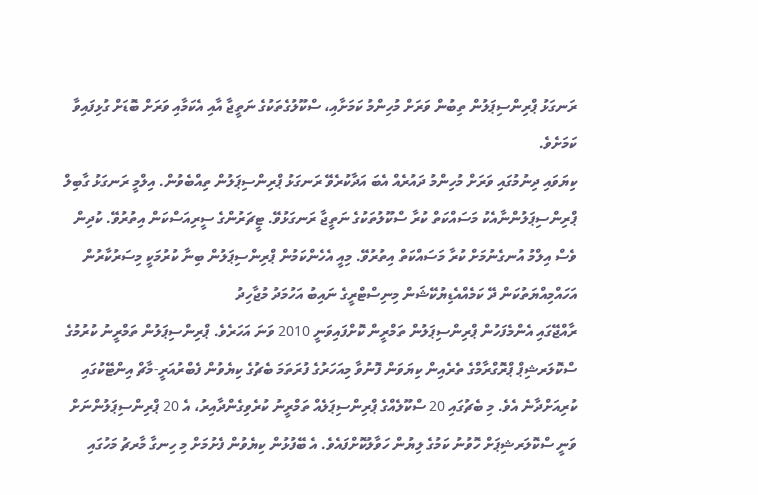ރަނގަޅު ޕްރިންސިޕަލުން ތިބުން ވަރަށް މުހިންމު ކަމަށާއި، ސްކޫލުގެތަކުގެ ނަތީޖާ އާއި އެކަމާއި ވަރަށް ބޮޑަށް ގުޅިފައިވާ ކަމަށެވެ.
ކިޔަވައި ދިނުމުގައި ވަރަށް މުހިންމު ދައުރެއް އެބަ އަދާކުރެވޭ ރަނގަޅު ޕްރިންސިޕަލުން ތިއްބެވުން. އިލްމީ ރަނގަޅު ގާބިލް ޕްރިންސިޕަލުންނާއެކު މަސައްކަތް ކުރާ ސްކޫލުތަކުގެ ނަތީޖާ ރަނގަޅުވޭ. ޓީޗަރުންގެ ސީރިއަސްކަން އިތުރުވޭ. ކުދިން ވެސް އިލްމު އުނގެނުމަށް ކުރާ މަސައްކަތް އިތުރުވޭ. މިއީ އެހެންކަމުން ޕްރިންސިޕަލުން ބިނާ ކުރުމަކީ މިސަރުކާރުން އަހައްމިއްޔަތުކަން ދޭ ކަމެއްއެޑިޔުކޭޝަން މިނިސްޓްރީގެ ނައިބު އަހުމަދު މުޖާހިދު
ރާއްޖޭގައި އެންމެފަހުން ޕްރިންސިޕަލުން ތަމްރީން ކޮށްފައިވަނީ 2010 ވަނަ އަހަރެވެ. ޕްރިންސިޕަލުން ތަމްރީނު ކުރުމުގެ ސްކޮލަރޝިޕް ޕްރޮގްރާމްގެ ތެރެއިން ކިޔަވަން ފޮނުވާ މިއަހަރުގެ ފުރަތަމަ ބެޗުގެ ކިޔެވުން ފެބްރުއަރީ-މާޗް އިންޓޭކުގައި ކުރިއަށްދާނެ އެވެ. މި ބެޗުގައި 20 ސްކޫލެއްގެ ޕްރިންސިޕަލެއް ތަމްރީނު ކުރެވިގެންދާއިރު، އެ 20 ޕްރިންސިޕަލުންނަށް ވަނީ ސްކޮލަރޝިޕަށް ހޮވުނު ކަމުގެ ލިޔުން ހަވާލުކޮށްފައެވެ. އެ ބޭފުޅުން ކިޔެވުން ފެށުމަށް މި ހިނގާ މާރޗު މަހުގައި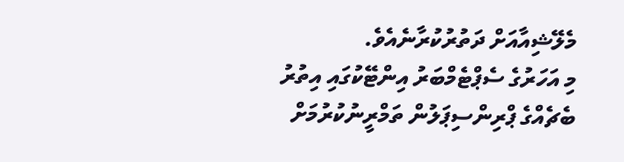މެލޭޝިއާއަށް ދަތުރުކުރާނެއެވެ.
މި އަހަރުގެ ސެޕްޓެމްބަރު އިންޓޭކުގައި އިތުރު ބެޗެއްގެ ޕްރިންސިޕަލުން ތަމްރީނުކުރުމަށް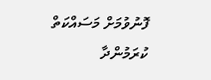ފޮނުވުމަށް މަސައްކަތް ކުރަމުންދާ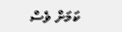ކަމަށް ވެސް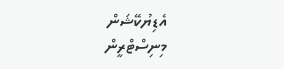އެޑިޔުކޭޝަން މިނިސްޓްރީން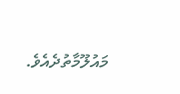މައުލޫމާތުދެއެވެ.